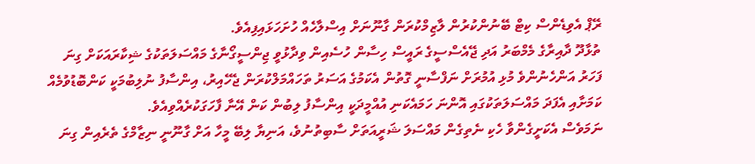ރޭޕް އެވިޑެންސް ކިޓް ބޭނުންކުރުން ލާޒިމްކުރަން ގާނޫނަށް އިސްލާހެއް ހުށަހަޅައިފިއެވެ.
ތުޅާދޫ ދާއިރާގެ މެމްބަރު އަދި ޖޭއެސްސީގެ ރައީސް ހިސާން ހުސެއިން ވިދާޅުވީ ޖިންސީގޯނާގެ މައްސަލަތަކުގެ ޝިކާރައަކަށް ގިނަ ފަހަރު އަންހެނުންވެ މުޅި އުމުރަށް ނަފްސާނީ ގޮތުން އެކަމުގެ އަސަރު ތަހައްމަލްކުރަން ޖެހޭއިރު، އިންސާފު ނުލިބުމަކީ ކަންބޮޑުވުމެއް ކަމަށާއި އެފަދަ މައްސަލަތަކުގައި އޮންނަ ހަމައެކަނި އުއްމީދަކީ އިންސާފު ލިބުން ކަން އޭނާ ފާހަގަކުރެއްވިއެވެ.
ނަމަވެސް އެކަށީގެންވާ ހެކި ނެތިގެން މައްސަލަ ޝަރީއަތަށް ސާބިތުނުވެ، އަނިޔާ ލިބޭ މީހާ އަށް ގާނޫނީ ނިޒާމްގެ ތެރެއިން ގިނަ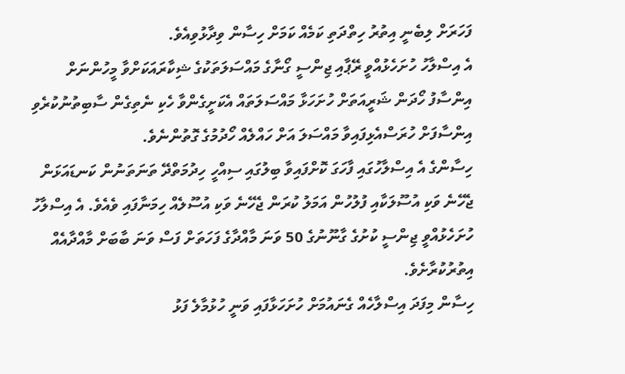ފަހަރަށް ލިބެނީ އިތުރު ހިތްދަތި ކަމެއް ކަމަށް ހިސާން ވިދާޅުވިއެވެ.
އެ އިސްލާހު ހުށަހެޅުއްވީ ރޭޕާއި ޖިންސީ ގޯނާގެ މައްސަލަތަކުގެ ޝިކާރައަކަށްވާ މީހުންނަށް އިންސާފު ހޯދަން ޝަރީއަތަށް ހުށަހަޅާ މައްސަލަތައް އެކަށީގެންވާ ހެކި ނެތިގެން ސާބިތުނުކުރެވި އިންސާފަށް ހުރަސްއެޅިފައިވާ މައްސަލަ އަށް ހައްލެއް ހޯދުމުގެ ގޮތުންނެވެ.
ހިސާންގެ އެ އިސްލާހުގައި ފާހަގަ ކޮށްފައިވާ ބިލުގައި ސިއްހީ ހިދުމަތްދޭ ތަނަތަނުން ކަނޑައަޅަން ޖެހޭނެ ވަކި އުސޫލަކާއި ފުލުހުން އަމަލު ކުރަން ޖެހޭނެ ވަކި އުސޫލެއް ހިމަނާފައި ވެއެވެ. އެ އިސްލާހު ހުށަހެޅުއްވީ ޖިންސީ ކުށުގެ ގާނޫނުގެ 50 ވަނަ މާއްދާގެ ފަހަތަށް ފަސް ވަނަ ބާބަށް މާއްދާއެއް އިތުރުކުރާށެވެ.
ހިސާން މިފަދަ އިސްލާހެއް ގެނައުމަށް ހުށަހަޅާފައި ވަނީ ހުޅުމާލެ ފަޅު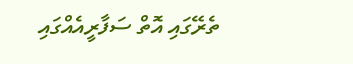ތެރޭގައި އޮތް ސަފާރީއެއްގައި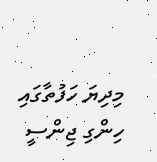މިދިޔަ ހަފުތާގައި ހިންގި ޖިންސީ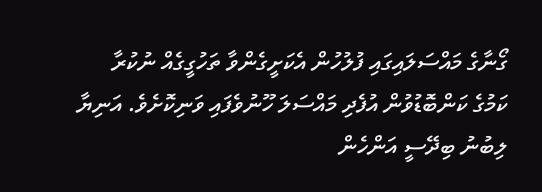ގޯނާގެ މައްސަލައިގައި ފުލުހުން އެކަށީގެންވާ ތަހުގީގެއް ނުކުރާ ކަމުގެ ކަންބޮޑުވުން އުފެދި މައްސަލަ ހޫނުވެފައި ވަނިކޮށެވެ. އަނިޔާ ލިބުނު ބިދޭސީ އަންހެން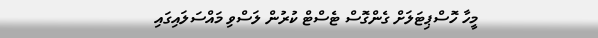މީހާ ހޮސްޕިޓަލަށް ގެންގޮސް ޓެސްޓް ކުރުން ލަސްވި މައްސަލައިގައި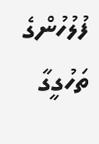ފުލުހުންގެ ތަހުގީގާ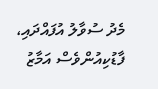މެދު ސުވާލު އުފައްދައި، ފާޑުކިއުންވެސް އަމާޒު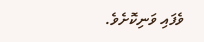ވެފައި ވަނިކޮށެވެ.